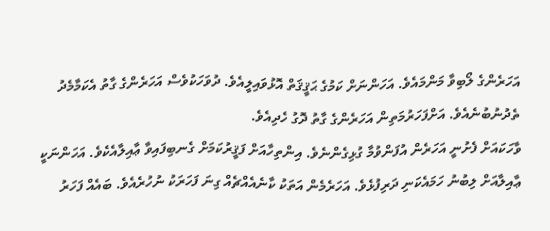އަހަރެންގެ ލޯބިވާ މަންމައެވެ. އަހަންނަށް ކަމުގެ ޙަޤީޤަތް އޮޅުވައިލީއެވެ. ދުވަހަކުވެސް އަހަރެންގެ ގާތު އެކަމާމެދު ތެދުނުބުނެއެވެ. އަށްފަހަރުމަތިން އަހަރެންގެ ގާތު ދޮގު ހެދިއެވެ.
ވާހަކައަށް ފެށުނީ އަހަރެން އުފަންވުމާ ގުޅިގެންނެވެ. އިންތިހާއަށް ފަޤީރުކަމަށް ގެނބިފައިވާ ޢާއިލާއެކެވެ. އަހަންނަކީ ޢާއިލާއަށް ލިބުނު ހަމައެކަނި ދަރިފުޅެވެ. އަހަރެމެން އަތަކު ކާނެއެއްޗެއް ގިނަ ފަހަރަކު ނުހުރެއެވެ. ބައެއް ފަހަރު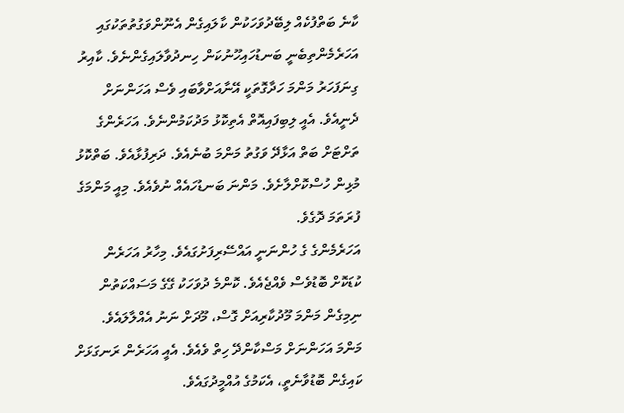ކާނެ ބަތްފުކެއް ލިބޭދުވަހަކުން ކާލައިގެން އެނޫންވަގުތުތަކުގައި އަހަރެމެންތިބެނީ ބަނޑުހައިހޫނުކަން ހިނދުވާލައިގެންނެވެ. ކާއިރު ގިނަފަހަރު މަންމަ ހަދާގޮތަކީ އޭނާއަށްވާބައި ވެސް އަހަންނަށް ދެނީއެވެ. އެއީ ލިބިފައިއޮތް އެތިކޮޅު މަދުކަމުންނެވެ. އަހަރެންގެ ތަށްޓަށް ބަތް އަޅާދޭ ވަގުތު މަންމަ ބުނެއެވެ. ދަރިފުޅާއެވެ. ބަތްކޮޅު މުޅިން ހުސްކޮށްލާށެވެ. މަންނަ ބަނޑުހައެއް ނުވެއެވެ. މިއީ މަންމަގެ ފުރަތަމަ ދޮގެވެ.
އަހަރެމެންގެ ގެ ހުންނަނީ އައްސޭރިފަށުގައެވެ. މިހާރު އަހަރެން ކުޑަކޮށް ބޮޑުވެސް ވެއްޖެއެވެ. ކޮންމެ ދުވަހަކު ގޭގެ މަސައްކަތުން ނިމިގެން މަންމަ މޫދުކާރިއަށް ގޮސް، މޫދަށް ނަނު އެއްލާލައެވެ. މަންމަ އަހަންނަށް މަސްކާންދޭ ހިތް ވެއެވެ. އެއީ އަހަރެން ރަނގަޅަށް ކައިގެން ބޮޑުވާނެތީ، އެކަމުގެ އުއްމީދުގައެވެ.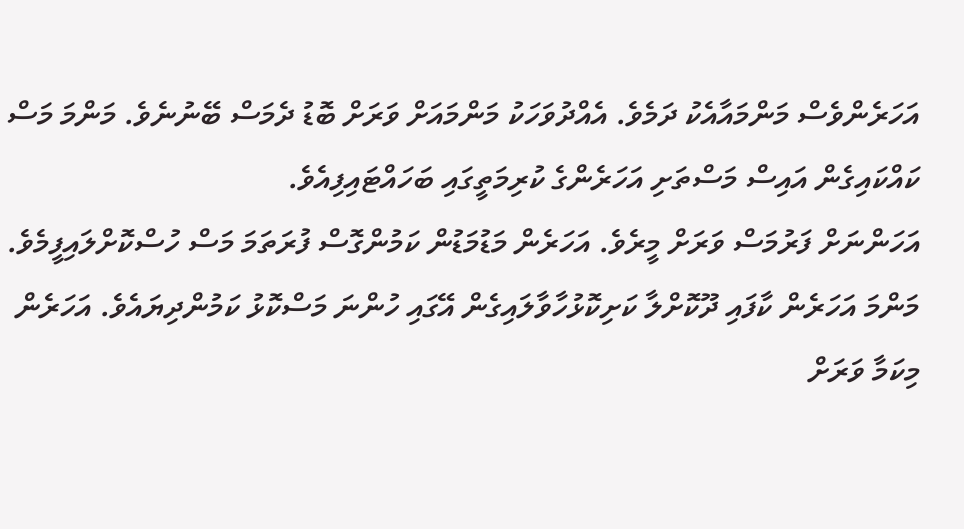އަހަރެންވެސް މަންމައާއެކު ދަމެވެ. އެއްދުވަހަކު މަންމައަށް ވަރަށް ބޮޑު ދެމަސް ބޭނުނެވެ. މަންމަ މަސް ކައްކައިގެން އައިސް މަސްތަށި އަހަރެންގެ ކުރިމަތީގައި ބަހައްޓައިފިއެވެ.
އަހަންނަށް ފަރުމަސް ވަރަށް މީރެވެ. އަހަރެން މަޑުމަޑުން ކަމުންގޮސް ފުރަތަމަ މަސް ހުސްކޮށްލައިފީމެވެ. މަންމަ އަހަރެން ކާފައި ދޫކޮށްލާ ކަށިކޮޅުހާވާލައިގެން އޭގައި ހުންނަ މަސްކޮޅު ކަމުންދިޔައެވެ. އަހަރެން މިކަމާ ވަރަށް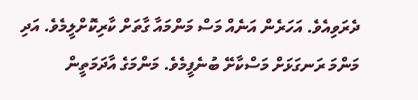ދެރަވިއެވެ. އަހަރެން އަނެއް މަސް މަންމައާ ގާތަށް ކާރިކޮށްލީމެވެ. އަދި މަންމަ ރަނގަޅަށް މަސްކާށޭ ބުނެފީމެވެ. މަންމަގެ އާދަމަތީން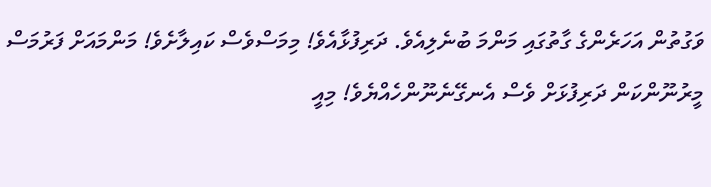ވަގުތުން އަހަރެންގެ ގާތުގައި މަންމަ ބުނެލިއެވެ. ދަރިފުޅާއެވެ! މިމަސްވެސް ކައިލާށެވެ! މަންމައަށް ފަރުމަސް މީރުނޫންކަން ދަރިފުޅަށް ވެސް އެނގޭނެނޫންހެއްޔެވެ! މިއީ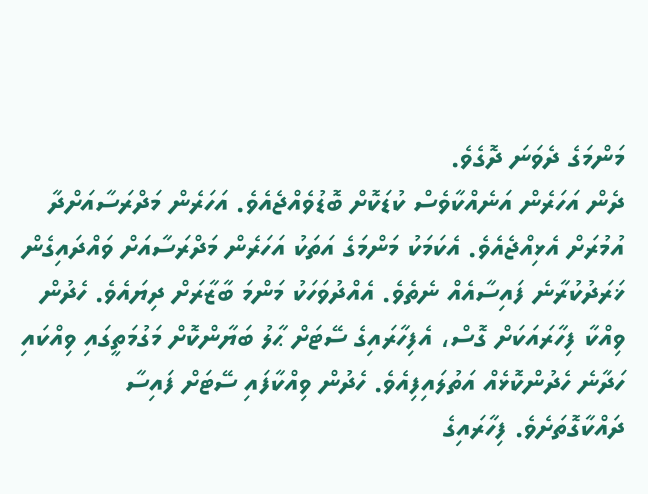މަންމަގެ ދެވަނަ ދޮގެވެ.
ދެން އަހަރެން އަނެއްކާވެސް ކުޑަކޮށް ބޮޑުވެއްޖެއެވެ. އަހަރެން މަދްރަސާއަށްދާ އުމުރަށް އެޅިއްޖެއެވެ. އެކަމަކު މަންމަގެ އަތަކު އަހަރެން މަދްރަސާއަށް ވައްދައިގެން ޚަރަދުކުރާނެ ފައިސާއެއް ނެތެވެ. އެއްދުވަހަކު މަންމަ ބާޒާރަށް ދިޔައެވެ. ހެދުން ވިއްކާ ފިހާރައަކަށް ގޮސް، އެފިހާރައިގެ ސޭޓަށް ޙާލު ބަޔާންކޮށް މަގުމަތީގައި ވިއްކައި ހަދާނެ ހެދުންކޮޅެއް އަތުލައިފިއެވެ. ހެދުން ވިއްކާފައި ސޭޓަށް ފައިސާ ދައްކާގޮތަށެވެ. ފިހާރައިގެ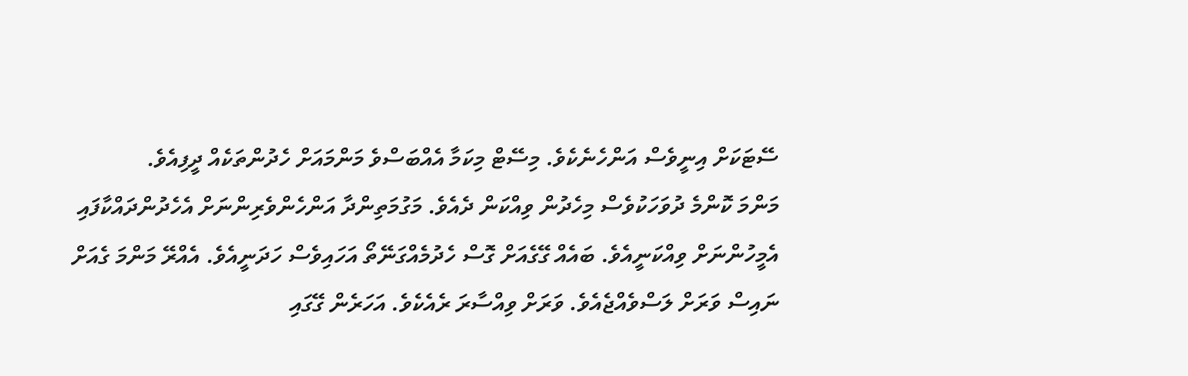ސޭޓަކަށް އިނީވެސް އަންހެނެކެވެ. މިސޭޓް މިކަމާ އެއްބަސްވެ މަންމައަށް ހެދުންތަކެއް ދީފިއެވެ.
މަންމަ ކޮންމެ ދުވަހަކުވެސް މިހެދުން ވިއްކަން ދެއެވެ. މަގުމަތިންދާ އަންހެންވެރިންނަށް އެހެދުންދައްކާފައި އެމީހުންނަށް ވިއްކަނީއެވެ. ބައެއް ގޭގެއަށް ގޮސް ހެދުމެއްގަނޭތޯ އަހައިވެސް ހަދަނީއެވެ. އެއްރޭ މަންމަ ގެއަށް ނައިސް ވަރަށް ލަސްވެއްޖެއެވެ. ވަރަށް ވިއްސާރަ ރެއެކެވެ. އަހަރެން ގޭގައި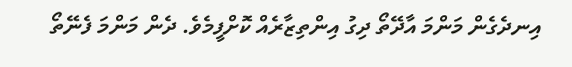އިނދެގެން މަންމަ އާދޭތޯ ދިގު އިންތިޒާރެއް ކޮށްފީމެވެ. ދެން މަންމަ ފެނޭތޯ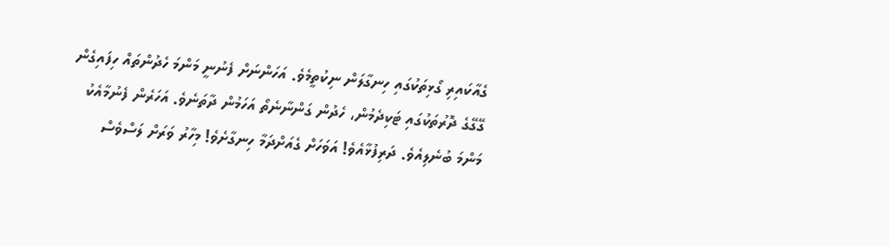ގެއާކައިރި ގޯޅިތަކުގައި ހިނގާލަން ނިކުތީމެވެ. އަހަންނަށް ފެނުނީ މަންމަ ހެދުންތައް ހިފައިގެން ގޭގޭގެ ދޮރުތަކުގައި ޓަކިދެމުން، ހެދުން ގަންނާނެތޯ އަހަމުން ދާތަނެވެ. އަހަރެން ފެނުމާއެކު މަންމަ ބުނެލިއެވެ. ދަރިފުޅާއެވެ! އަވަހަށް ގެއަށްދަމާ ހިނގާށެވެ! މިހާރު ވަރަށް ލަސްވެސް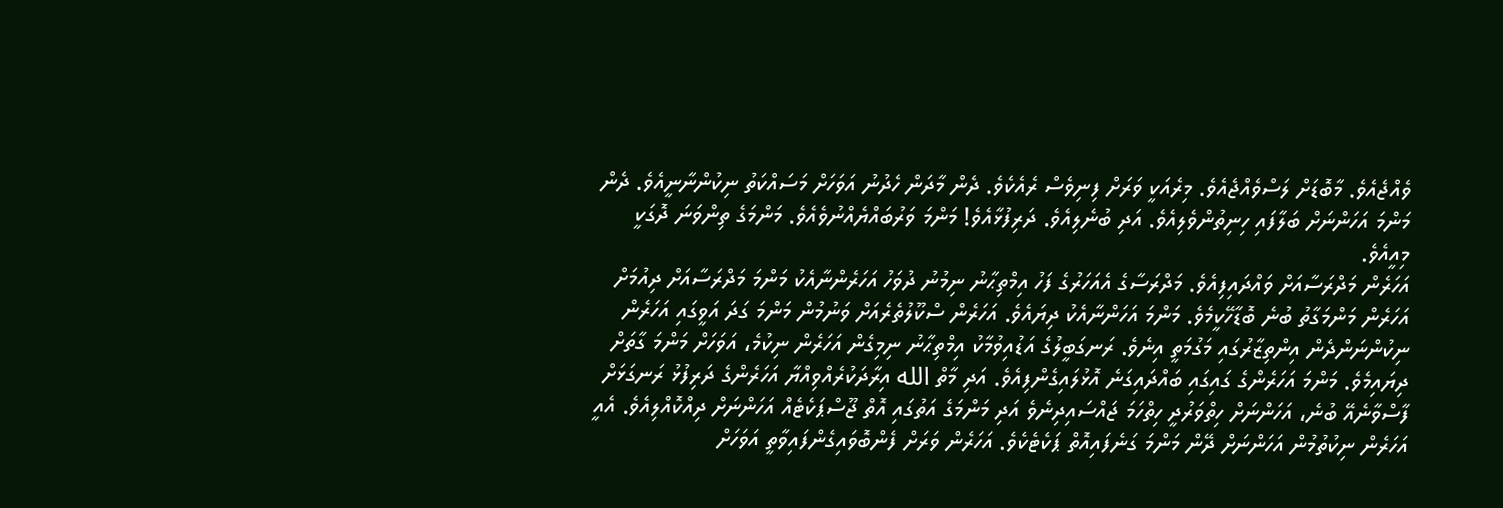ވެއްޖެއެވެ. މާބޮޑަށް ލަސްވެއްޖެއެވެ. މިރެއަކީ ވަރަށް ފިނިވެސް ރެއެކެވެ. ދެން މާދަން ހެދުނު އަވަހަށް މަސައްކަތު ނިކުންނާނީއެވެ. ދެން މަންމަ އަހަންނަށް ބަލާފައި ހިނިތުންވެލިއެވެ. އަދި ބުނެލިއެވެ. ދަރިފުޅާއެވެ! މަންމަ ވަރުބައްޔެއްނުވެއެވެ. މަންމަގެ ތިންވަނަ ދޮގަކީ މިއީއެވެ.
އަހަރެން މަދްރަސާއަށް ވައްދައިފިއެވެ. މަދްރަސާގެ އެއަހަރުގެ ފަހު އިމްތިޙާނު ނިމުނު ދުވަހު އަހަރެންނާއެކު މަންމަ މަދްރަސާއަށް ދިއުމަށް އަހަރެން މަންމަގާތު ބުނެ ބޮޑާހޭކީމެވެ. މަންމަ އަހަންނާއެކު ދިޔައެވެ. އަހަރެން ސްކޫލުތެރެއަށް ވަނުމުން މަންމަ ގަދަ އަވީގައި އަހަރެން ނިކުންނަންދެން އިންތިޒާރުގައި މަގުމަތީ އިނެވެ. ރަނގަބީލުގެ އަޑުއިވުމާކު އިމްތިޙާނު ނިމިގެން އަހަރެން ނިކުމެ، އަވަހަށް މަންމަ ގާތަށް ދިޔައިމެވެ. މަންމަ އަހަރެންގެ ގައިގައި ބައްދައިގަނެ އޮޅުލައިގެންފިއެވެ. އަދި މާތް الله އިރާދަކުރެއްވިއްޔާ އަހަރެންގެ ދަރިފުޅު ރަނގަޅަށް ފާސްވާނެއޭ ބުނެ، އަހަންނަށް ހިތްވަރުދީ ހިތްހަމަ ޖައްސައިދިނެވެ އަދި މަންމަގެ އަތުގައި އޮތް ޖޫސްޕަކެޓެއް އަހަންނަށް ދިއްކޮއްލިއެވެ. އެއީ އަހަރެން ނިކުތުމުން އަހަންނަށް ދޭން މަންމަ ގަނެފައިއޮތް ޕަކެޓެކެވެ. އަހަރެން ވަރަށް ފެންބޮވައިގެންފައިވާތީ އަވަހަށް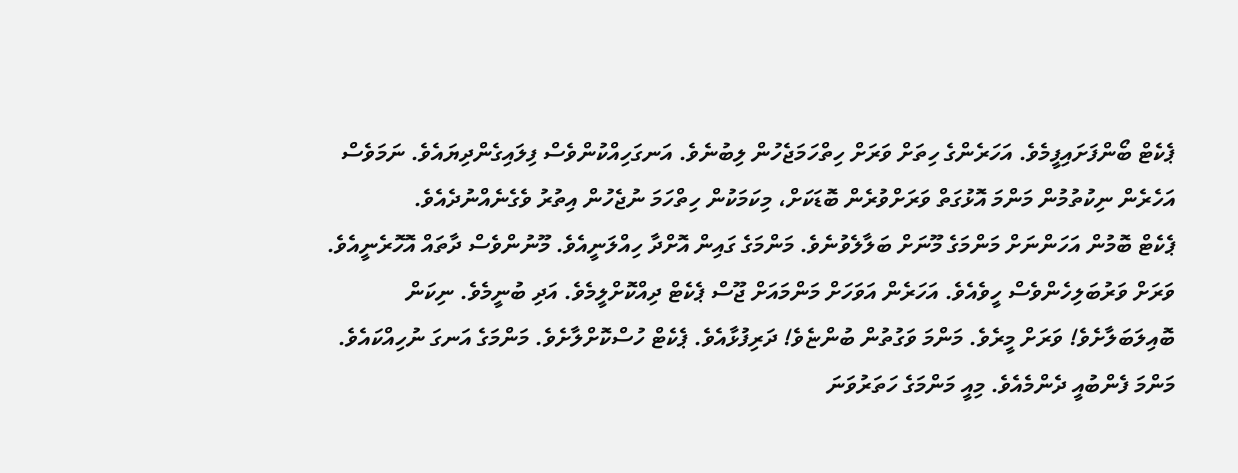ޕެކެޓް ބޯންފަށައިފީމެވެ. އަހަރެންގެ ހިތަށް ވަރަށް ހިތްހަމަޖެހުން ލިބުނެވެ. އަނގަހިއްކުންވެސް ފިލައިގެންދިޔައެވެ. ނަމަވެސް އަހެރެން ނިކުތުމުން މަންމަ އޮޅުގަތް ވަރަށްވުރެން ބޮޑަކަށް، މިކަމަކުން ހިތްހަމަ ނުޖެހުން އިތުރު ވެގެނެއްނުދެއެވެ.
ޕެކެޓް ބޮމުން އަހަންނަށް މަންމަގެ މޫނަށް ބަލާލެވުނެވެ. މަންމަގެ ގައިން އޮށްދާ ހިއްލަނީއެވެ. މޫނުންވެސް ދާތައް އޮހޮރެނީއެވެ. ވަރަށް ވަރުބަލިހެންވެސް ހީވެއެވެ. އަހަރެން އަވަހަށް މަންމައަށް ޖޫސް ޕެކެޓް ދިއްކޮށްލީމެވެ. އަދި ބުނީމެވެ. ނިކަން ބޮއިލަބަލާށެވެ! ވަރަށް މީރެވެ. މަންމަ ވަގުތުން ބުންޏެވެ! ދަރިފުޅާއެވެ. ޕެކެޓް ހުސްކޮށްލާށެވެ. މަންމަގެ އަނގަ ނުހިއްކައެވެ. މަންމަ ފެންބުއީ ދެންމެއެވެ. މިއީ މަންމަގެ ހަތަރުވަނަ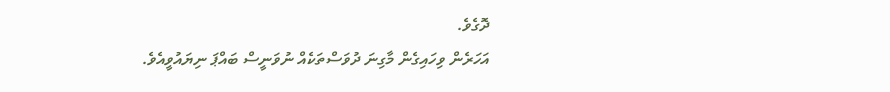ދޮގެވެ.
އަހަރެން ވިހައިގެން މާގިނަ ދުވަސްތަކެއް ނުވަނީސް ބައްޕަ ނިޔައުވީއެވެ.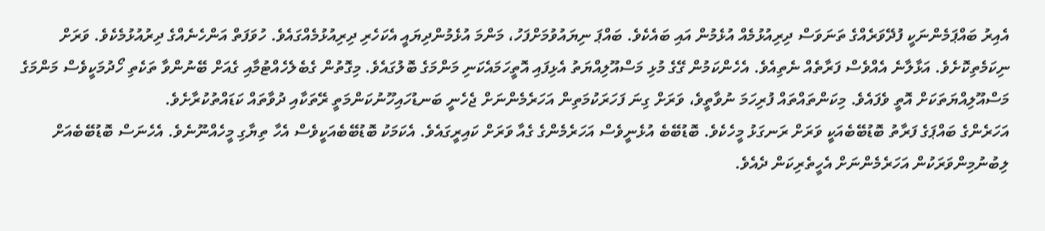އެއިރު ބައްޕަމެންނަކީ ފުދޭވަރެއްގެ ތަނަވަސް ދިރިއުޅުމެއް އުޅެމުން އައި ބައެކެވެ. ބައްޕަ ނިޔައުވުމަށްފަހު، މަންމަ އުޅެމުންދިޔައީ އެކަހެރި ދިރިއުޅުމެއްގައެވެ. ހުވަފަތް އަންހެނެއްގެ ދިރުއުޅުމެކެވެ. ވަރަށް ނިކަމެތިކޮށެވެ. އަޅާލާނެ އެއްވެސް ފަރާތެއް ނެތިއެވެ. އެހެންކަމުން ގޭގެ މުޅި މަސްއޫލިއްޔަތު އެޅިފައި އޮތީހަމައެކަނި މަންމަގެ ބޮލުގައެވެ. މިގޮތުން ގެބެލެހެއްޓުމާއި ގެއަށް ބޭނުންވާ ތަކެތި ހޯދުމަކީވެސް މަންމަގެ މަސްއޫލިއްޔަތަކަށް އޮތީ ވެފައެވެ. މިކަންތައްތައް ފުރިހަމަ ނުވާތީވެ، ވަރަށް ގިނަ ފަހަރަކުމަތިން އަހަރެމެންނަށް ޖެހެނީ ބަނޑުހައިހޫނުކަންމަތީ ރޭތަކާއި ދުވާތައް ކަޑައްތުކުރާށެވެ.
އަހަރެންގެ ބައްޕަގެ ފަރާތު ބޮޑުބޭބެއަކީ ވަރަށް ރަނގަޅު މީހެކެވެ. ބޮޑުބޭބެ އުޅެނީވެސް އަހަރެމެންގެ ގެއާ ވަރަށް ކައިރީގައެވެ. އެކަމަކު ބޮޑުބޭބެއަކީވެސް އެހާ ތިޔާގި މީހެއްނޫނެވެ. އެހެނަސް ބޮޑުބޭބެއަށް ލިބުނުމިންވަރަކުން އަހަރެމެންނަށް އެހީތެރިކަން ދެއެވެ.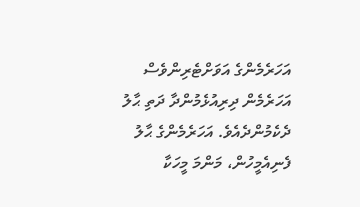އަހަރެމެންގެ އަވަށްޓެރިންވެސް އަހަރެމެން ދިރިއުޅެމުންދާ ދަތި ޙާލު ދެކެމުންދެއެވެ. އަހަރެމެންގެ ޙާލު ފެނިއެމީހުން، މަންމަ މީހަކާ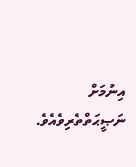އިނުމަށް ނަޞީޙަތްތެރިވެއެވެ.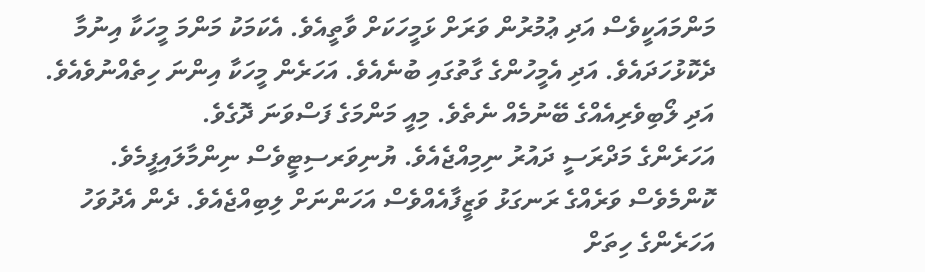މަންމައަކީވެސް އަދި ޢުމުރުން ވަރަށް ޅަމީހަކަށް ވާތީއެވެ. އެކަމަކު މަންމަ މީހަކާ އިނުމާ ދެކޮޅުހަދައެވެ. އަދި އެމީހުންގެ ގާތުގައި ބުނެއެވެ. އަހަރެން މީހަކާ އިންނަ ހިތެއްނުވެއެވެ. އަދި ލޯބިވެރިއެއްގެ ބޭނުމެއް ނެތެވެ. މިއީ މަންމަގެ ފަސްވަނަ ދޮގެވެ.
އަހަރެންގެ މަދްރަސީ ދައުރު ނިމިއްޖެއެވެ. ޔުނިވަރސިޓީވެސް ނިންމާލައިފީމެވެ. ކޮންމެވެސް ވަރެއްގެ ރަނގަޅު ވަޒީފާއެއްވެސް އަހަންނަށް ލިބިއްޖެއެވެ. ދެން އެދުވަހު އަހަރެންގެ ހިތަށް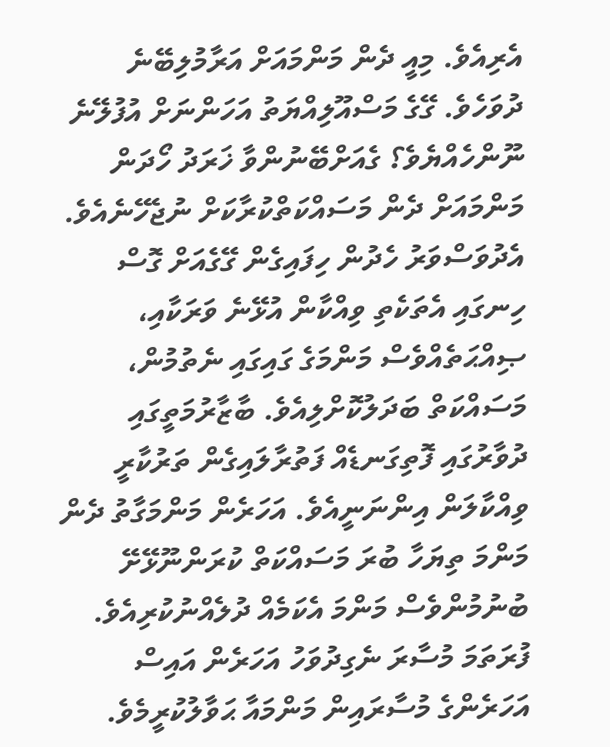އެރިއެވެ. މިއީ ދެން މަންމައަށް އަރާމުލިބޭނެ ދުވަހެވެ. ގޭގެ މަސްއޫލިއްޔަތު އަހަންނަށް އުފުލޭނެ ނޫންހެއްޔެވެ؟ ގެއަށްބޭނުންވާ ޚަރަދު ހޯދަން މަންމައަށް ދެން މަސައްކަތްކުރާކަށް ނުޖެހޭނެއެވެ.
އެދުވަސްވަރު ހެދުން ހިފައިގެން ގޭގެއަށް ގޮސް ހިނގައި އެތަކެތި ވިއްކާން އުޅޭނެ ވަރަކާއި، ޞިއްޙަތެއްވެސް މަންމަގެ ގައިގައި ނެތުމުން، މަސައްކަތް ބަދަލުކޮށްލިއެވެ. ބާޒާރުމަތީގައި ދުވާރުގައި ފޮތިގަނޑެއް ފަތުރާލައިގެން ތަރުކާރީ ވިއްކާލަން އިންނަނީއެވެ. އަހަރެން މަންމަގާތު ދެން މަންމަ ތިޔަހާ ބުރަ މަސައްކަތް ކުރަންނޫޅޭށޭ ބުނުމުންވެސް މަންމަ އެކަމެއް ދުލެއްނުކުރިއެވެ. ފުރަތަމަ މުސާރަ ނެގިދުވަހު އަހަރެން އައިސް އަހަރެންގެ މުސާރައިން މަންމައާ ޙަވާލުކުރީމެވެ.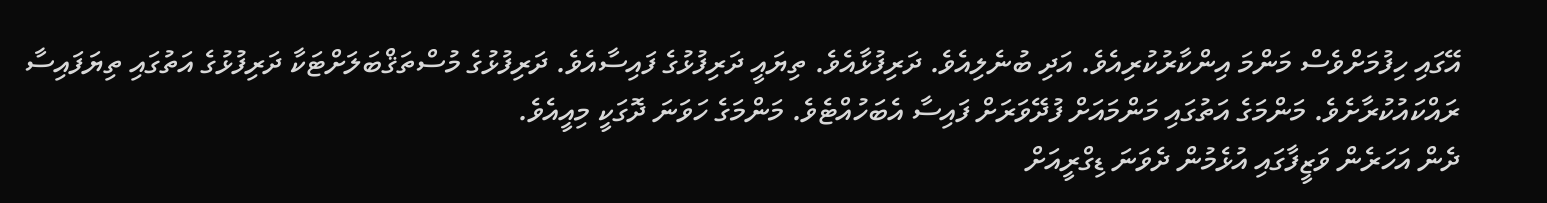އޭގައި ހިފުމަށްވެސް މަންމަ އިންކާރުކުރިއެވެ. އަދި ބުނެލިއެވެ. ދަރިފުޅާއެވެ. ތިޔައީ ދަރިފުޅުގެ ފައިސާއެވެ. ދަރިފުޅުގެ މުސްތަޤްބަލަށްޓަކާ ދަރިފުޅުގެ އަތުގައި ތިޔަފައިސާ ރައްކައުކުރާށެވެ. މަންމަގެ އަތުގައި މަންމައަށް ފުދޭވަރަށް ފައިސާ އެބަހުއްޓެވެ. މަންމަގެ ހަވަނަ ދޮގަކީ މިއީއެވެ.
ދެން އަހަރެން ވަޒީފާގައި އުޅެމުން ދެވަނަ ޑިގްރީއަށް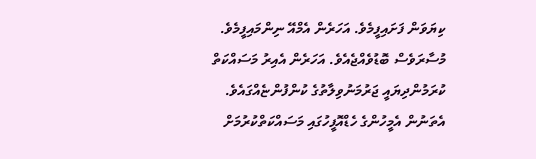ކިޔަވަން ފަށައިފީމެވެ. އަހަރެން އެމްއޭ ނިންމައިފީމެވެ. މުސާރަވެސް ބޮޑުވެއްޖެއެވެ. އަހަރެން އެއިރު މަސައްކަތް ކުރަމުންދިޔައީ ޖަރުމަނުވިލާތުގެ ކުންފުންޏެއްގައެވެ. އެތަނުން އެމީހުންގެ ހެޑްއޮފީހުގައި މަސައްކަތްކުރުމަށް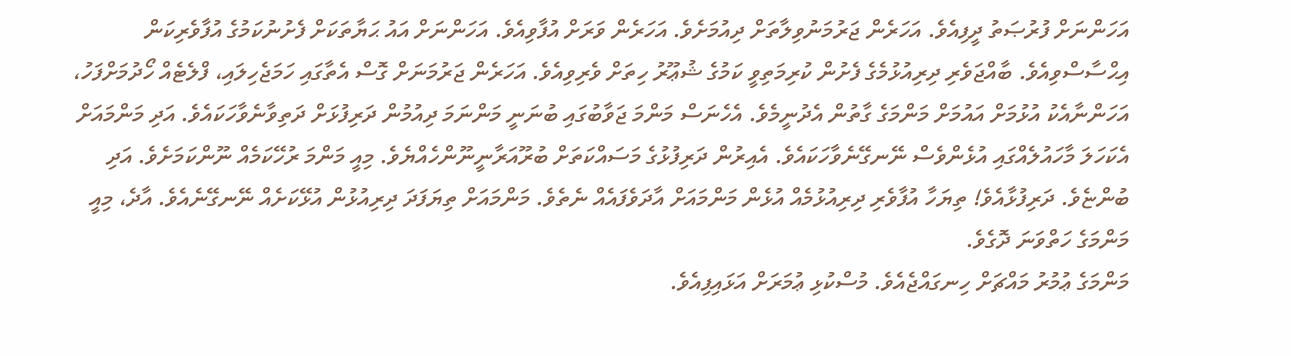އަހަންނަށް ފުރުޞަތު ދީފިއެވެ. އަހަރެން ޖަރުމަނުވިލާތަށް ދިއުމަށެވެ. އަހަރެން ވަރަށް އުފާވިއެވެ. އަހަންނަށް އައު ޙަޔާތަކަށް ފެށުނުކަމުގެ އުފާވެރިކަން އިޙްސާސްވިއެވެ. ބާއްޖަވެރި ދިރިއުޅުމެގެ ފެށުން ކުރިމަތިވީ ކަމުގެ ޝުޢޫރު ހިތަށް ވެރިވިއެވެ. އަހަރެން ޖަރުމަނަށް ގޮސް އެތާގައި ހަމަޖެހިލައި، ފްލެޓެއް ހޯދުމަށްފަހު، އަހަންނާއެކު އުޅުމަށް އައުމަށް މަންމަގެ ގާތުން އެދުނީމެވެ. އެހެނަސް މަންމަ ޖަވާބުގައި ބުނަނީ މަންނަމަ ދިއުމުން ދަރިފުޅަށް ދަތިވާނެވާހަކައެވެ. އަދި މަންމައަށް އެކަހަލަ މާހައުލެއްގައި އުޅެންވެސް ނޭނގޭނެވާހަކައެވެ. އެއިރުން ދަރިފުޅުގެ މަސައްކަތަށް ބުރޫއަރާނީނޫންހެއްޔެވެ. މިއީ މަންމަ ރުހޭކަމެއް ނޫންކަމަށެވެ. އަދި ބުންޏެވެ. ދަރިފުޅާއެވެ! ތިޔަހާ އުފާވެރި ދިރިއުޅުމެއް އުޅެން މަންމައަށް އާދަވެފައެއް ނެތެވެ. މަންމައަށް ތިޔަފަދަ ދިރިއުޅުން އުޅޭކަށެއް ނޭނގޭނެއެވެ. އާދެ، މިއީ މަންމަގެ ހަތްވަނަ ދޮގެވެ.
މަންމަގެ ޢުމުރު މައްޗަށް ހިނގައްޖެއެވެ. މުސްކުޅި ޢުމަރަށް އަޅައިފިއެވެ.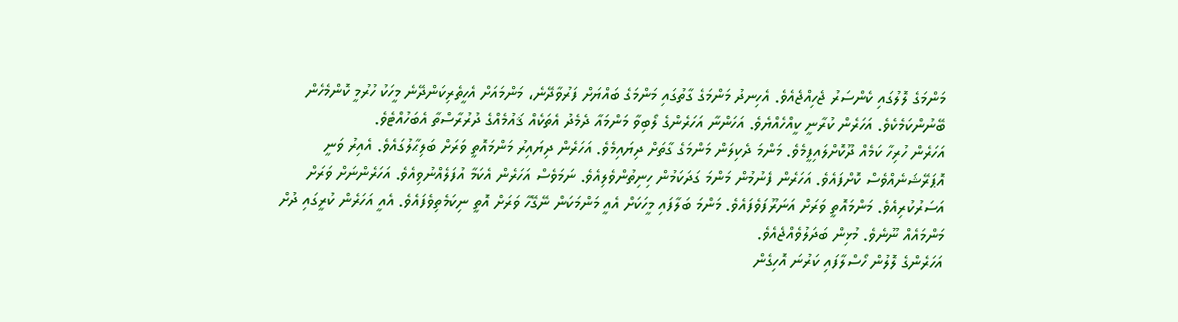މަންމަގެ ލޮލުގައި ކެންސަރު ޖެހިއްޖެއެވެ. އެހިނދު މަންމަގެ ގާތުގައި މަންމަގެ ބައްޔަށް ފަރުވާދޭނެ، މަންމައަށް އެހީތެރިކަންދޭނެ މީހަކު ހުރުމީ ކޮންމެހެން ބޭނުންކަމެކެވެ. އަހަރެން ކުރާނީ ކީއްހެއްޔެވެ. އަހަންނާ އަހަރެންގެ ލޯބިވާ މަންމައާ ދެމެދު އެތަކެއް ޤައުމެއްގެ ދުރުރާސްތާ އެބަހުއްޓެވެ.
އަހަރެން ހުރިހާ ކަމެއް ދޫކޮށްލައިފީމެވެ. މަންމަ ދެކިލަން މަންމަގެ ގާތަށް ދިޔައިމެވެ. އަހަރެން ދިޔައިރު މަންމައޮތީ ވަރަށް ބަލިޙާލުގައެވެ. އެއިރު ވަނީ އޮޕަރޭޝަނެއްވެސް ކޮށްފައެވެ. އަހަރެން ފެނުމުން މަންމަ ގަދަކަމުން ހިނިތުންވެލިއެވެ. ނަމަވެސް އަހަރެން އެކަމާ އުފަލެއްނުވިއެވެ. އަހަރެންނަށް ވަރަށް އަސަރުކުރިއެވެ. މަންމައޮތީ ވަރަށް އަނަރޫފަވެފައެވެ. މަންމަ ބަލާފައި މީހަކަށް އެއީ މަންމަކަން ނޭގޭހާ ވަރަށް އޮތީ ނިކަމެތިވެފައެވެ. އެއީ އަހަރެން ކުރީގައި ދުށް މަންމައެއް ނޫނެވެ. މުޅިން ބަދަލުވެއްޖެއެވެ.
އަހަރެންގެ ލޮލުން ހޯސްލާފައި ކަރުނަ އޮހިގެން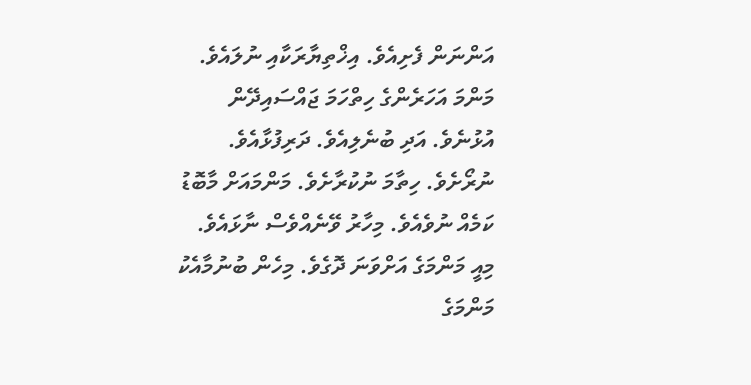އަންނަން ފެށިއެވެ. އިޚްތިޔާރަކާއި ނުލައެވެ. މަންމަ އަހަރެންގެ ހިތްހަމަ ޖައްސައިދޭން އުޅުނެވެ. އަދި ބުނެލިއެވެ. ދަރިފުޅާއެވެ. ނުރޯށެވެ. ހިތާމަ ނުކުރާށެވެ. މަންމައަށް މާބޮޑު ކަމެއް ނުވެއެވެ. މިހާރު ވޭނެއްވެސް ނާޅައެވެ. މިއީ މަންމަގެ އަށްވަނަ ދޮގެވެ. މިހެން ބުނުމާއެކު މަންމަގެ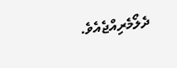ދެލޯމެރިއްޖެއެވެ.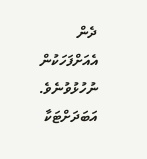ދެން އެއަށްފަހަކުން ނުހުޅުވުނެވެ. އަބަދަށްޓަކާ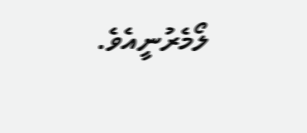ލޯމެރުނީއެވެ.